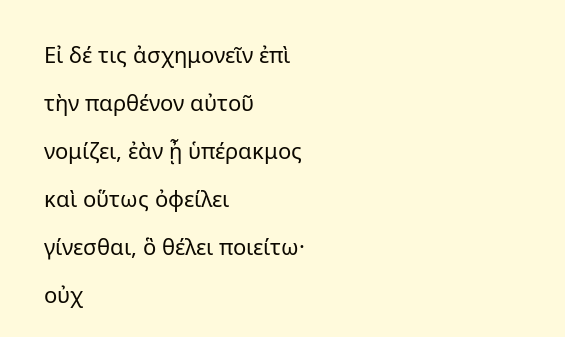Εἰ δέ τις ἀσχημονεῖν ἐπὶ τὴν παρθένον αὐτοῦ νομίζει, ἐὰν ᾖ ὑπέρακμος καὶ οὕτως ὀφείλει γίνεσθαι, ὃ θέλει ποιείτω· οὐχ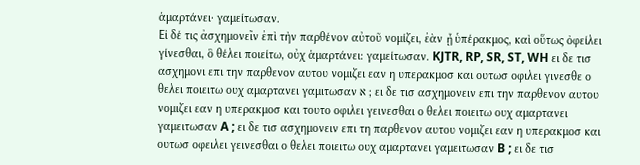ἁμαρτάνει· γαμείτωσαν.
Εἰ δέ τις ἀσχημονεῖν ἐπὶ τὴν παρθένον αὐτοῦ νομίζει, ἐὰν ᾖ ὑπέρακμος, καὶ οὕτως ὀφείλει γίνεσθαι, ὃ θέλει ποιείτω, οὐχ ἁμαρτάνει: γαμείτωσαν. KJTR, RP, SR, ST, WH ει δε τισ ασχημονι επι την παρθενον αυτου νομιζει εαν η υπερακμοσ και ουτωσ οφιλει γινεσθε ο θελει ποιειτω ουχ αμαρτανει γαμιτωσαν ℵ ; ει δε τισ ασχημονειν επι την παρθενον αυτου νομιζει εαν η υπερακμοσ και τουτο οφιλει γεινεσθαι ο θελει ποιειτω ουχ αμαρτανει γαμειτωσαν A ; ει δε τισ ασχημονειν επι τη παρθενον αυτου νομιζει εαν η υπερακμοσ και ουτωσ οφειλει γεινεσθαι ο θελει ποιειτω ουχ αμαρτανει γαμειτωσαν B ; ει δε τισ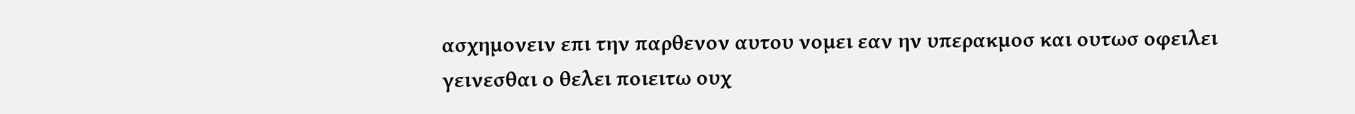ασχημονειν επι την παρθενον αυτου νομει εαν ην υπερακμοσ και ουτωσ οφειλει γεινεσθαι ο θελει ποιειτω ουχ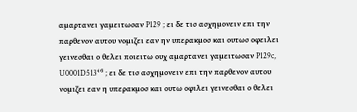αμαρτανει γαμειτωσαν P129 ; ει δε τισ ασχημονειν επι την παρθενον αυτου νομιζει εαν ην υπερακμοσ και ουτωσ οφειλει γεινεσθαι ο θελει ποιειτω ουχ αμαρτανει γαμειτωσαν P129c, U0001D513⁴⁶ ; ει δε τισ ασχημονειν επι την παρθενον αυτου νομιζει εαν η υπερακμοσ και ουτω οφιλει γεινεσθαι ο θελει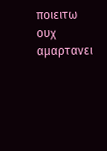ποιειτω ουχ αμαρτανει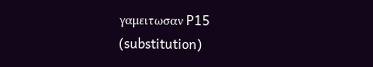γαμειτωσαν P15 (substitution)